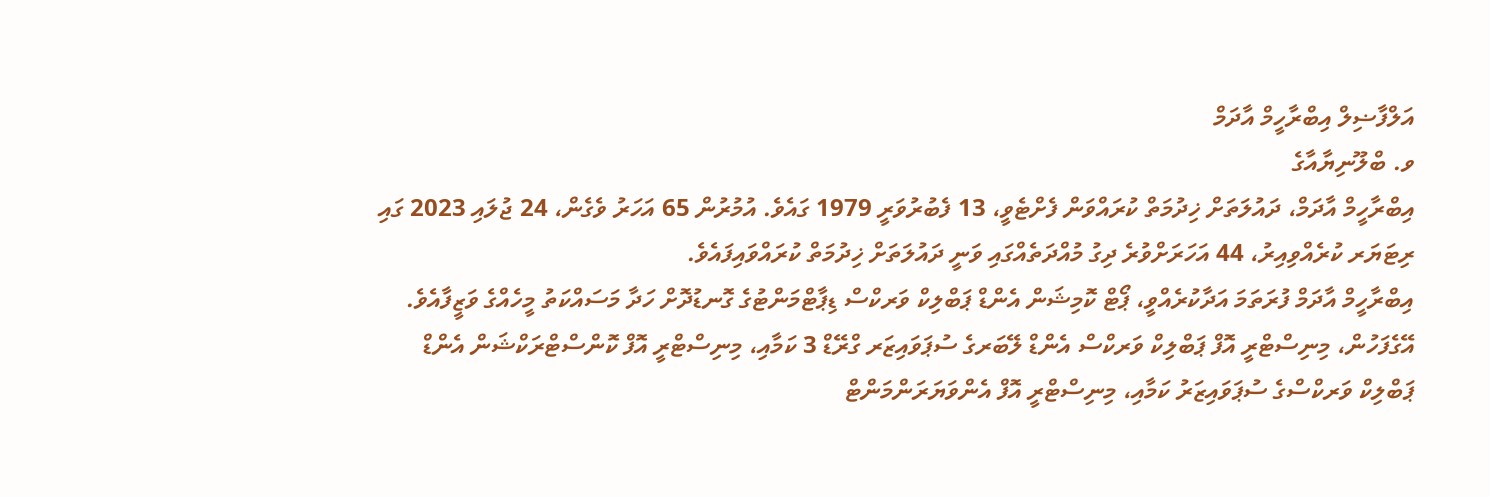އަލްފާޟިލް އިބްރާހީމް އާދަމް
ވ. ބްލޫނިޔާއާގެ
އިބްރާހީމް އާދަމް، ދައުލަތަށް ޚިދުމަތް ކުރައްވަން ފެށްޓެވީ، 13 ފެބުރުވަރީ 1979 ގައެވެ. އުމުރުން 65 އަހަރު ވެގެން، 24 ޖުލައި 2023 ގައި ރިޓަޔަރ ކުރެއްވިއިރު، 44 އަހަރަށްވުރެ ދިގު މުއްދަތެއްގައި ވަނީ ދައުލަތަށް ޚިދުމަތް ކުރައްވައިފައެވެ.
އިބްރާހީމް އާދަމް ފުރަތަމަ އަދާކުރެއްވީ، ޕޯޓް ކޮމިޝަން އެންޑް ޕަބްލިކް ވަރކްސް ޑިޕާޓްމަންޓުގެ ގޮނޑުދޮށް ހަދާ މަސައްކަތު މީހެއްގެ ވަޒީފާއެވެ. އޭގެފަހުން، މިނިސްޓްރީ އޮފް ޕަބްލިކް ވަރކްސް އެންޑް ލޭބަރގެ ސުޕަވައިޒަރ ގްރޭޑް 3 ކަމާއި، މިނިސްޓްރީ އޮފް ކޮންސްޓްރަކްޝަން އެންޑް ޕަބްލިކް ވަރކްސްގެ ސުޕަވައިޒަރު ކަމާއި، މިނިސްޓްރީ އޮފް އެންވަޔަރަންމަންޓް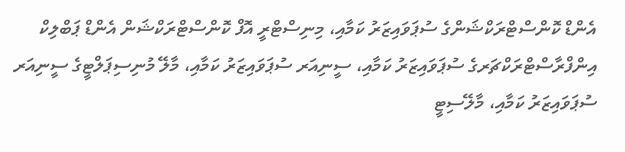އެންޑް ކޮންސްޓްރަކްޝަންގެ ސުޕަވައިޒަރު ކަމާއި، މިނިސްޓްރީ އޮފް ކޮންސްޓްރަކްޝަން އެންޑް ޕަބްލިކް އިންފްރާސްޓްރަކްޗަރގެ ސުޕަވައިޒަރު ކަމާއި، ސީނިއަރ ސުޕަވައިޒަރު ކަމާއި، މާލޭ މުނިސިޕަލްޓީގެ ސީނިއަރ ސުޕަވައިޒަރު ކަމާއި، މާލޭސިޓީ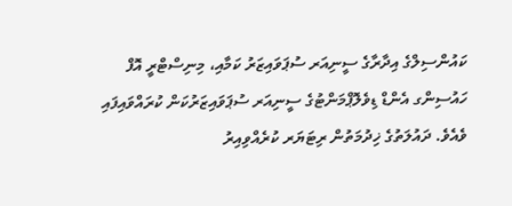ކައުންސިލްގެ އިދާރާގެ ސީނިއަރ ސުޕަވައިޒަރު ކަމާއި، މިނިސްޓްރީ އޮފް ހައުސިންގ އެންޑް ޑިވެލޮޕްމަންޓުގެ ސީނިއަރ ސުޕަވައިޒަރުކަން ކުރައްވައިފައި ވެއެވެ. ދައުލަތުގެ ޚިދުމަތުން ރިޓަޔަރ ކުރެއްވިއިރު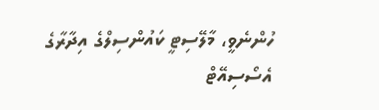ހުންނެވީ، މާލޭސިޓީ ކައުންސިލްގެ އިދާރާގެ އެސޯސިއޭޓް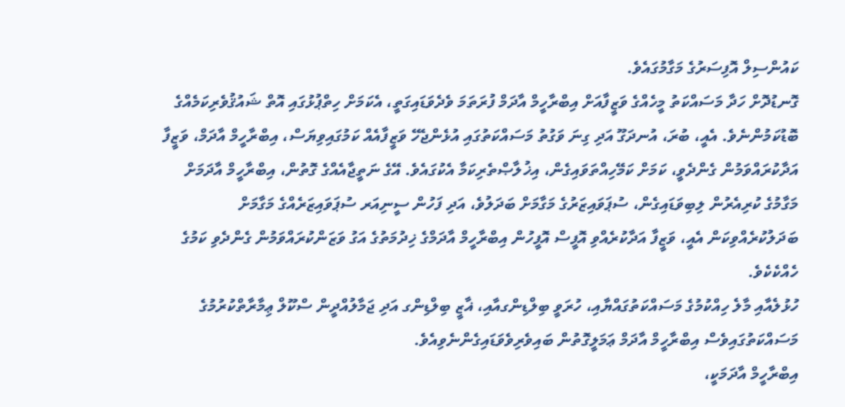ކައުންސިލް އޮފިސަރުގެ މަގާމުގައެވެ.
ގޮނޑުދޮށް ހަދާ މަސައްކަތު މީހެއްގެ ވަޒީފާއަށް އިބްރާހީމް އާދަމް ފުރަތަމަ ވެދެވަޑައިގަތީ، އެކަމަށް ހިތްޕުޅުގައި އޮތް ޝައުޤުވެރިކަމެއްގެ ބޮޑުކަމުންނެވެ. އެއީ، ބުރަ، އުނދަގޫ އަދި ގިނަ ވަގުތު މަސައްކަތުގައި އުޅެންޖެހޭ ވަޒީފާއެއް ކަމުގައިވިޔަސް، އިބްރާހީމް އާދަމް، ވަޒީފާ އަދާކުރައްވަމުން ގެންދެވީ، ކަމަށް ކަމޭހިއްތަވައިގެން، އިޚުލާޞްތެރިކަމާ އެކުގައެވެ. އޭގެ ނަތީޖާއެއްގެ ގޮތުން، އިބްރާހީމް އާދަމަށް މަގާމުގެ ކުރިއެރުން ލިބިވަޑައިގެން، ސުޕަވައިޒަރުގެ މަގާމަށް ބަދަލުވެ، އަދި ފަހުން ސީނިއަރ ސުޕަވައިޒަރެއްގެ މަގާމަށް ބަދަލުކުރެއްވިކަން އެއީ، ވަޒީފާ އަދާކުރެއްވި އޮފީސް އޮފީހުން އިބްރާހީމް އާދަމްގެ ޚިދުމަތުގެ އަގު ވަޒަންކުރައްވަމުން ގެންދެވި ކަމުގެ ހެއްކެކެވެ.
ހުޅުލެއާއި މާލެ ހިއްކުމުގެ މަސައްކަތުގައްޔާއި، ހުރަވީ ބިލްޑިންގއާއި، ޣާޒީ ބިލްޑިންގ އަދި ޖަމާލުއްދީން ސްކޫލް ޢިމާރާތްކުރުމުގެ މަސައްކަތުގައިވެސް އިބްރާހީމް އާދަމް ޢަމަލީގޮތުން ބައިވެރިވެވަޑައިގެންނެވިއެވެ.
އިބްރާހީމް އާދަމަކީ،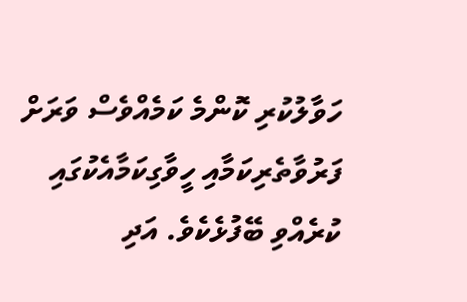ހަވާލުކުރި ކޮންމެ ކަމެއްވެސް ވަރަށް ފަރުވާތެރިކަމާއި ހީވާގިކަމާއެކުގައި ކުރެއްވި ބޭފުޅެކެވެ. އަދި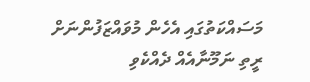މަސައްކަތުގައި އެހެން މުވައްޒަފުންނަށް ރީތި ނަމޫނާއެއް ދެއްކެވި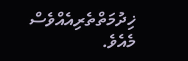ޚިދުމަތްތެރިއެއްވެސް މެއެވެ.